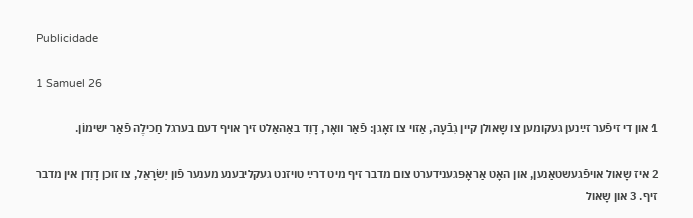Publicidade

1 Samuel 26

1 און די זיפֿער זײַנען געקומען צו שָאולן קײן גִבֿעָה, אַזױ צו זאָגן: פֿאַר װאָר, דָוִד באַהאַלט זיך אױף דעם בערגל חַכילֶה פֿאַר ישימוֹן.

2 איז שָאול אױפֿגעשטאַנען, און האָט אַראָפּגענידערט צום מדבר זיף מיט דרײַ טױזנט געקליבענע מענער פֿון יִשׂרָאֵל, צו זוכן דָוִדן אין מדבר זיף. 3 און שָאול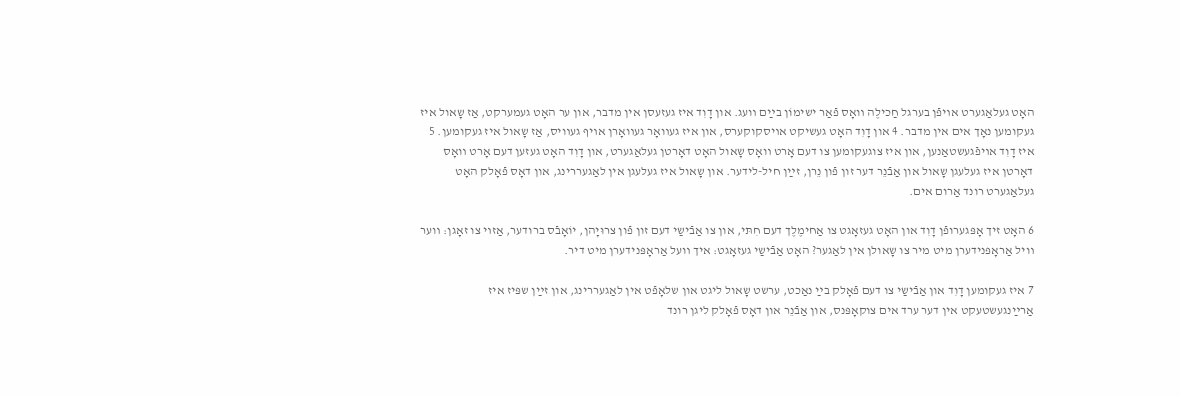האָט געלאַגערט אױפֿן בערגל חַכילֶה װאָס פֿאַר ישימוֹן בײַם װעג. און דָוִד איז געזעסן אין מדבר, און ער האָט געמערקט, אַז שָאול איז געקומען נאָך אים אין מדבר. 4 און דָוִד האָט געשיקט אױסקוקערס, און איז געװאָר געװאָרן אױף געװיס, אַז שָאול איז געקומען. 5 איז דָוִד אױפֿגעשטאַנען, און איז צוגעקומען צו דעם אָרט װאָס שָאול האָט דאָרטן געלאַגערט, און דָוִד האָט געזען דעם אָרט װאָס דאָרטן איז געלעגן שָאול און אַבֿנֵר דער זון פֿון נֵרן, זײַן חיל-לידער. און שָאול איז געלעגן אין לאַגעררינג, און דאָס פֿאָלק האָט געלאַגערט רונד אַרום אים.

6 האָט זיך אָפּגערופֿן דָוִד און האָט געזאָגט צו אַחימֶלֶך דעם חִתּי, און צו אַבֿישַי דעם זון פֿון צרוּיָהן, יוֹאָבֿס ברודער, אַזױ צו זאָגן: װער װיל אַראָפּנידערן מיט מיר צו שָאולן אין לאַגער? האָט אַבֿישַי געזאָגט: איך װעל אַראָפּנידערן מיט דיר.

7 איז געקומען דָוִד און אַבֿישַי צו דעם פֿאָלק בײַ נאַכט, ערשט שָאול ליגט און שלאָפֿט אין לאַגעררינג, און זײַן שפּיז איז אַרײַנגעשטעקט אין דער ערד אים צוקאָפּנס, און אַבֿנֵר און דאָס פֿאָלק ליגן רונד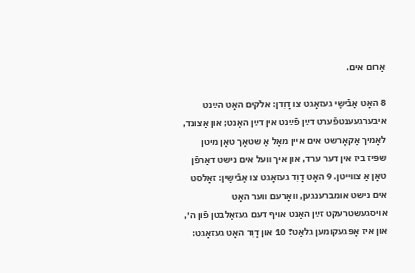אַרום אים.

8 האָט אַבֿישַי געזאָגט צו דָוִדן: אלֹקים האָט הײַנט איבערגעענטפֿערט דײַן פֿײַנט אין דײַן האַנט; און אַצונד, לאָמיך אַקאָרשט אים אײן מאָל אַ שטאָך טאָן מיטן שפּיז ביז אין דער ערד, און איך װעל אים נישט דאַרפֿן טאָן אַ צװײטן. 9 האָט דָוִד געזאָגט צו אַבֿישַין: זאָלסט אים נישט אומברענגען, װאָרעם װער האָט אױסגעשטרעקט זײַן האַנט אױף דעם געזאַלבטן פֿון ה׳, און איז אָפּגעקומען גלאַט? 10 און דָוִד האָט געזאָגט: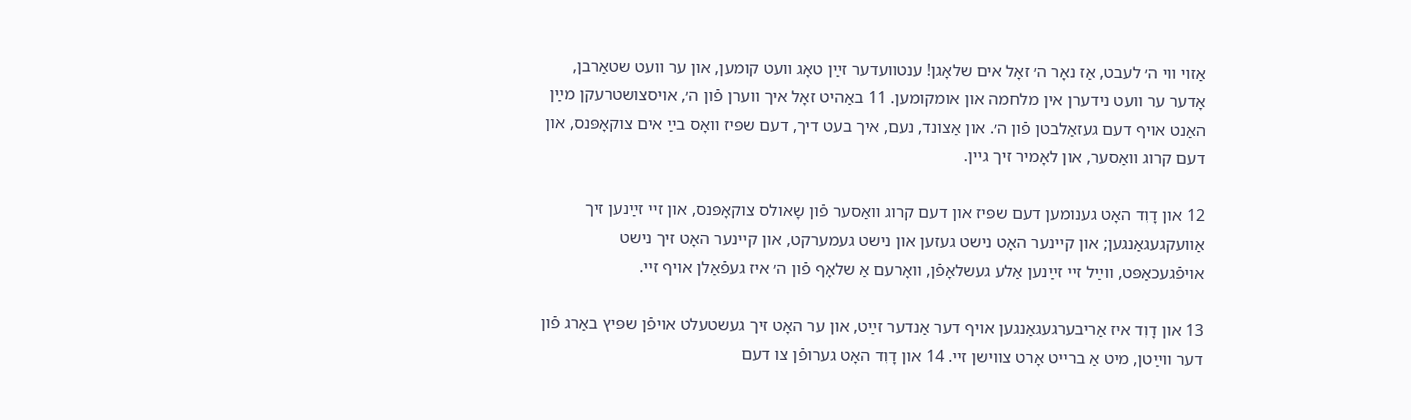אַזױ װי ה׳ לעבט, אַז נאָר ה׳ זאָל אים שלאָגן! ענטװעדער זײַן טאָג װעט קומען, און ער װעט שטאַרבן, אָדער ער װעט נידערן אין מלחמה און אומקומען. 11 באַהיט זאָל איך װערן פֿון ה׳, אױסצושטרעקן מײַן האַנט אױף דעם געזאַלבטן פֿון ה׳. און אַצונד, נעם, איך בעט דיך, דעם שפּיז װאָס בײַ אים צוקאָפּנס, און דעם קרוג װאַסער, און לאָמיר זיך גײן.

12 און דָוִד האָט גענומען דעם שפּיז און דעם קרוג װאַסער פֿון שָאולס צוקאָפּנס, און זײ זײַנען זיך אַװעקגעגאַנגען; און קײנער האָט נישט געזען און נישט געמערקט, און קײנער האָט זיך נישט אױפֿגעכאַפּט, װײַל זײ זײַנען אַלע געשלאָפֿן, װאָרעם אַ שלאָף פֿון ה׳ איז געפֿאַלן אױף זײ.

13 און דָוִד איז אַריבערגעגאַנגען אױף דער אַנדער זײַט, און ער האָט זיך געשטעלט אױפֿן שפּיץ באַרג פֿון דער װײַטן, מיט אַ ברײט אָרט צװישן זײ. 14 און דָוִד האָט גערופֿן צו דעם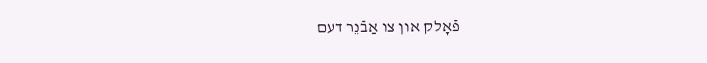פֿאָלק און צו אַבֿנֵר דעם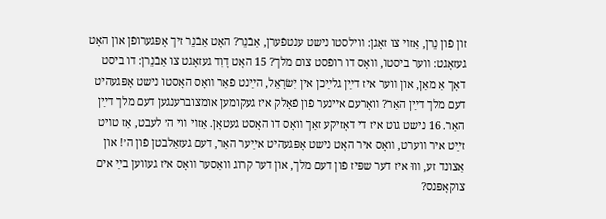זון פֿון נֵרן, אַזױ צו זאָגן: װילסטו נישט ענטפֿערן, אַבֿנֵר? האָט אַבֿנֵר זיך אָפּגערופֿן און האָט געזאָגט: װער ביסטו, װאָס דו רופֿסט צום מלך? 15 האָט דָוִד געזאָגט צו אַבֿנֵרן: דו ביסט דאָך אַ מאַן, און װער איז דײַן גלײַכן אין יִשׂרָאֵל, הײַנט פֿאַר װאָס האָסטו נישט אָפּגעהיט דעם מלך דײַן האַר? װאָרעם אײנער פֿון פֿאָלק איז געקומען אומצוברענגען דעם מלך דײַן האַר. 16 נישט גוט איז די דאָזיקע זאַך װאָס דו האָסט געטאָן. אַזױ װי ה׳ לעבט, אַז טױט זײַט איר װערט, װאָס איר האָט נישט אָפּגעהיט אײַער האַר, דעם געזאַלבטן פֿון ה׳! און אַצונד זע, װוּ איז דער שפּיז פֿון דעם מלך, און דער קרוג װאַסער װאָס איז געװען בײַ אים צוקאָפּנס?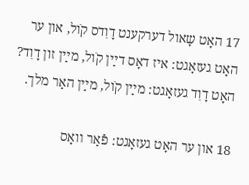17 האָט שָאול דערקענט דָוִדס קֹול, און ער האָט געזאָגט: איז דאָס דײַן קֹול, מײַן זון דָוִד? האָט דָוִד געזאָגט: מײַן קֹול, מײַן האַר מלך.

18 און ער האָט געזאָגט: פֿאַר װאָס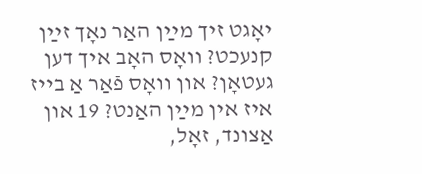יאָגט זיך מײַן האַר נאָך זײַן קנעכט? װאָס האָב איך דען געטאָן? און װאָס פֿאַר אַ בײז איז אין מײַן האַנט? 19 און אַצונד, זאָל,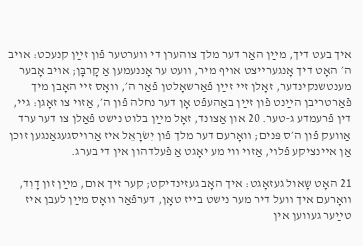איך בעט דיך, מײַן האַר דער מלך צוהערן די װערטער פֿון זײַן קנעכט: אױב ה׳ האָט דיך אָנגערײצט אױף מיר, װעט ער אָננעמען אַ קָרבָּן; אױב אָבער מענטשנקינדער, זאָלן זײ זײַן פֿאַרשאָלטן פֿאַר ה׳, װאָס זײ האָבן מיך פֿאַרטריבן הײַנט פֿון זײַן באַהעפֿט אָן דער נחלה פֿון ה׳, אַזױ צו זאָגן: גײ, דין פֿרעמדע ג‑טער. 20 און אַצונד, זאָל מײַן בלוט נישט פֿאַלן צו דער ערד אַװעק פֿון ה׳ס פּנים; װאָרעם דער מלך פֿון יִשׂרָאֵל איז אַרױסגעגאַנגען זוכן אַן אײנציקע פֿלױ, אַזױ װי מע יאָגט אַ פֿעלדהון אין די בערג.

21 האָט שָאול געזאָגט: איך האָב געזינדיקט; קער זיך אום, מײַן זון דָוִד, װאָרעם איך װעל דיר מער נישט בײז טאָן, דערפֿאַר װאָס מײַן לעבן איז טײַער געװען אין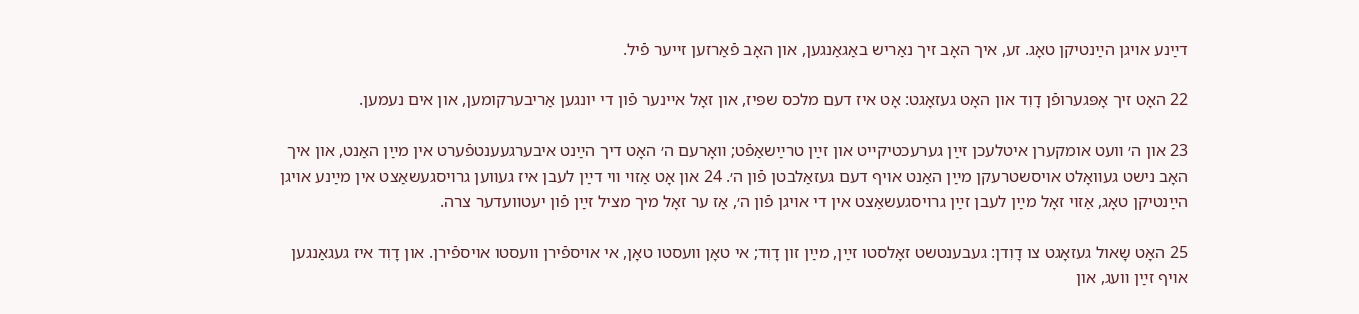דײַנע אױגן הײַנטיקן טאָג. זע, איך האָב זיך נאַריש באַגאַנגען, און האָב פֿאַרזען זײער פֿיל.

22 האָט זיך אָפּגערופֿן דָוִד און האָט געזאָגט: אָט איז דעם מלכס שפּיז, און זאָל אײנער פֿון די יונגען אַריבערקומען, און אים נעמען.

23 און ה׳ װעט אומקערן איטלעכן זײַן גערעכטיקײט און זײַן טרײַשאַפֿט; װאָרעם ה׳ האָט דיך הײַנט איבערגעענטפֿערט אין מײַן האַנט, און איך האָב נישט געװאָלט אױסשטרעקן מײַן האַנט אױף דעם געזאַלבטן פֿון ה׳. 24 און אָט אַזױ װי דײַן לעבן איז געװען גרױסגעשאַצט אין מײַנע אױגן הײַנטיקן טאָג, אַזױ זאָל מײַן לעבן זײַן גרױסגעשאַצט אין די אױגן פֿון ה׳, אַז ער זאָל מיך מציל זײַן פֿון יעטװעדער צרה.

25 האָט שָאול געזאָגט צו דָוִדן: געבענטשט זאָלסטו זײַן, מײַן זון דָוִד; אי טאָן װעסטו טאָן, אי אױספֿירן װעסטו אױספֿירן. און דָוִד איז געגאַנגען אױף זײַן װעג, און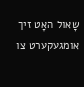שָאול האָט זיך אומגעקערט צו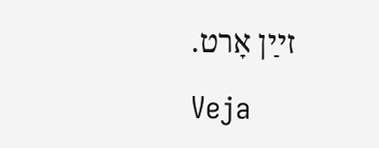זײַן אָרט.

Veja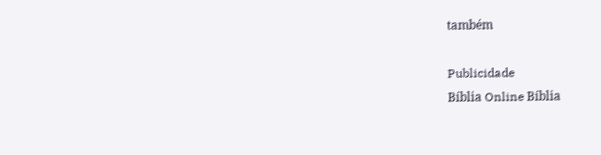também

Publicidade
Bíblia Online Bíblia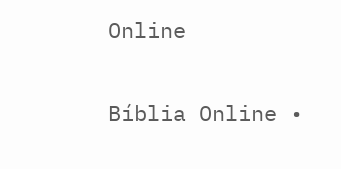Online

Bíblia Online •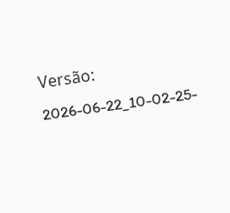Versão: 2026-06-22_10-02-25-